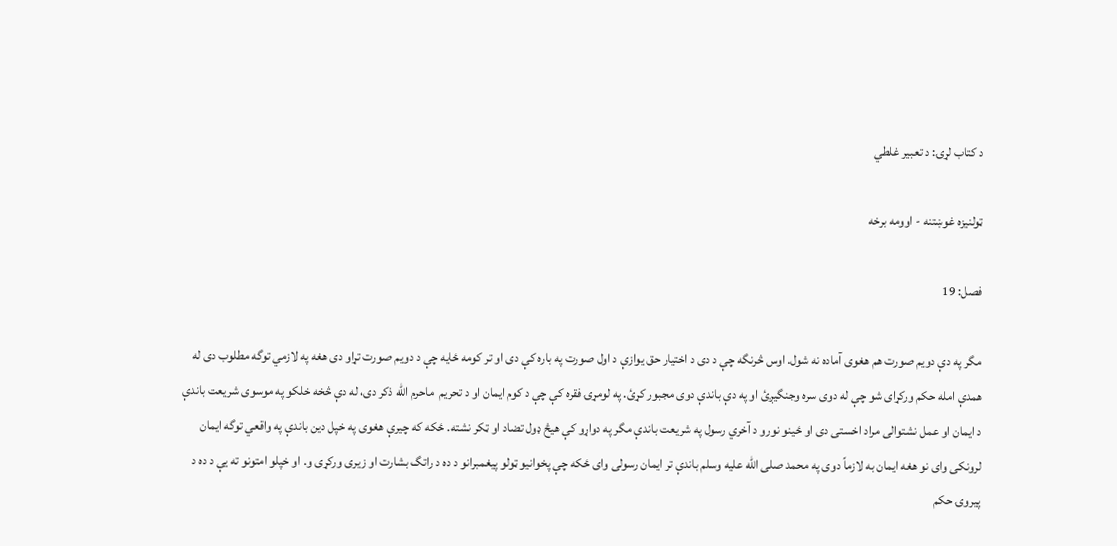د کتاب لړۍ: د تعبير غلطي

ټولنيزه غوښتنه - اوومه برخه

فصل: 19

مگر په دې دويم صورت هم هغوى آماده نه شول. اوس څرنگه چې د دى د اختيار حق يوازې د اول صورت په باره کې دى او تر کومه ځايه چې د دويم صورت تړاو دى هغه په لازمي توگه مطلوب دى له همدې امله حکم ورکړاى شو چې له دوى سره وجنگيږئ او په دې باندې دوى مجبور کړئ. په لومړۍ فقره کې چې د کوم ايمان او د تحريم  ماحرم الله ذکر دى، له دې څخه خلکو په موسوى شريعت باندې د ايمان او عمل نشتوالى مراد اخستى دى او ځينو نورو د آخري رسول په شريعت باندې مگر په دواړو کې هيڅ ډول تضاد او ټکر نشته. ځکه که چيرې هغوى په خپل دين باندې په واقعي توگه ايمان لرونکى واى نو هغه ايمان به لازماً دوى په محمد صلى الله عليه وسلم باندې تر ايمان رسولى واى ځکه چې پخوانيو ټولو پيغمبرانو د ده د راتگ بشارت او زيرى ورکړى و. او خپلو امتونو ته يې د ده د پيروۍ حکم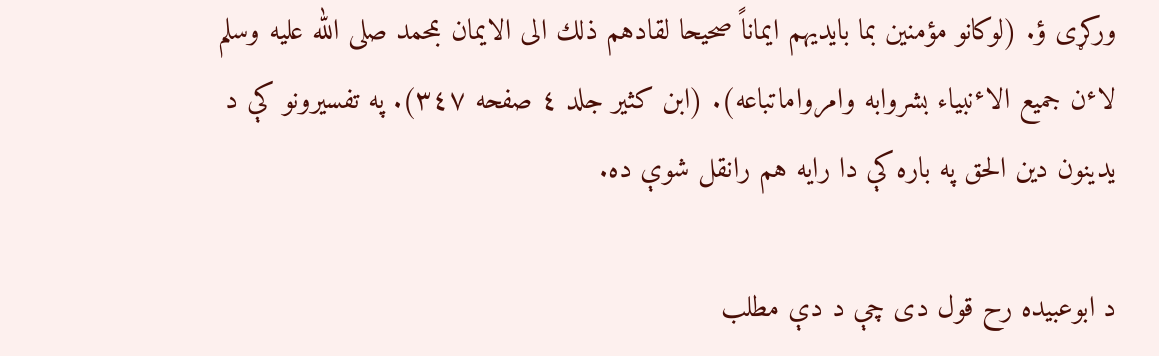ورکړى ؤ. (لوکانو مؤمنين بما بايديهم ايماناً صحيحا لقادهم ذلك الى الايمان بمحمد صلى الله عليه وسلم لاٴن جميع الاٴنبياء بشروابه وامرواماتباعه). (ابن کثير جلد ٤ صفحه ٣٤٧). په تفسيرونو کې د يدينون دين الحق په باره کې دا رايه هم رانقل شوې ده.

د ابوعبيده رح قول دى چې د دې مطلب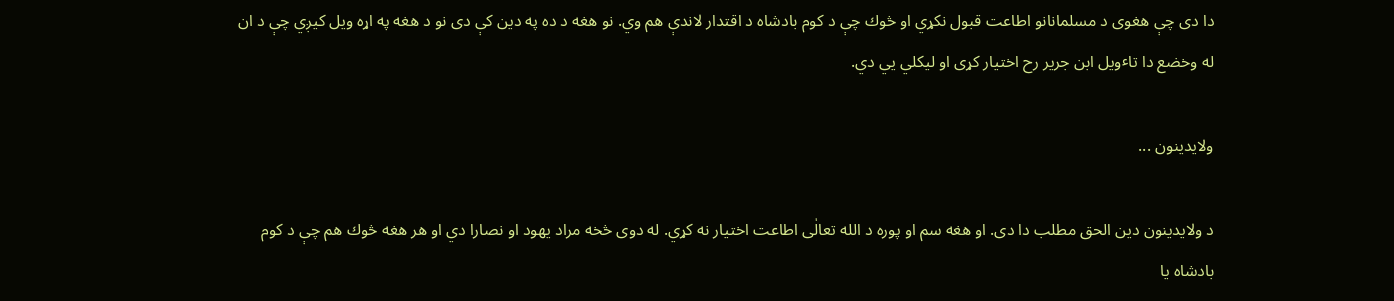دا دى چې هغوى د مسلمانانو اطاعت قبول نکړي او څوك چې د کوم بادشاه د اقتدار لاندې هم وي. نو هغه د ده په دين کې دى نو د هغه په اړه ويل کيږي چې د ان له وخضع دا تاٴويل ابن جرير رح اختيار کړى او ليکلي يي دي.

ولايدينون ...

د ولايدينون دين الحق مطلب دا دى. او هغه سم او پوره د الله تعالٰى اطاعت اختيار نه کړي. له دوى څخه مراد يهود او نصارا دي او هر هغه څوك هم چې د کوم بادشاه يا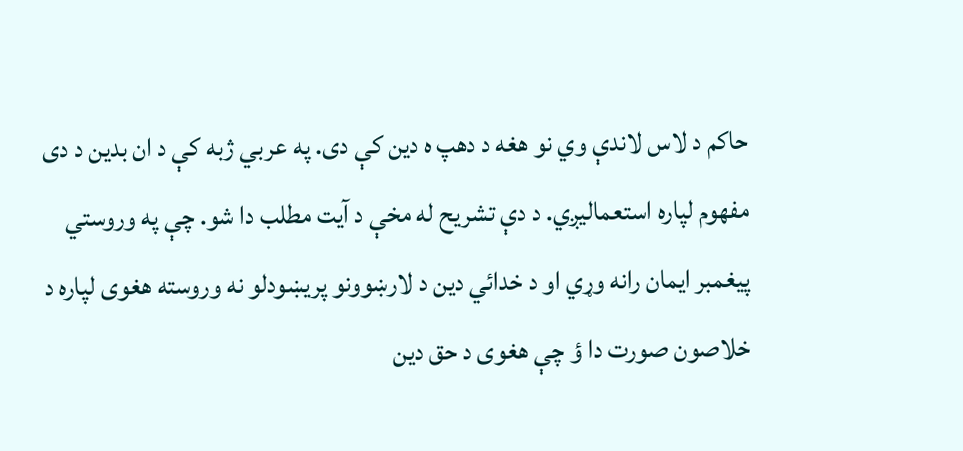حاکم د لاس لاندې وي نو هغه د دهپ ه دين کې دى. په عربي ژبه کې د ان بدين د دى مفهوم لپاره استعماليږي. د دې تشريح له مخې د آيت مطلب دا شو. چې په وروستي پيغمبر ايمان رانه وړي او د خدائي دين د لارښوونو پريښودلو نه وروسته هغوى لپاره د خلاصون صورت دا ؤ چې هغوى د حق دين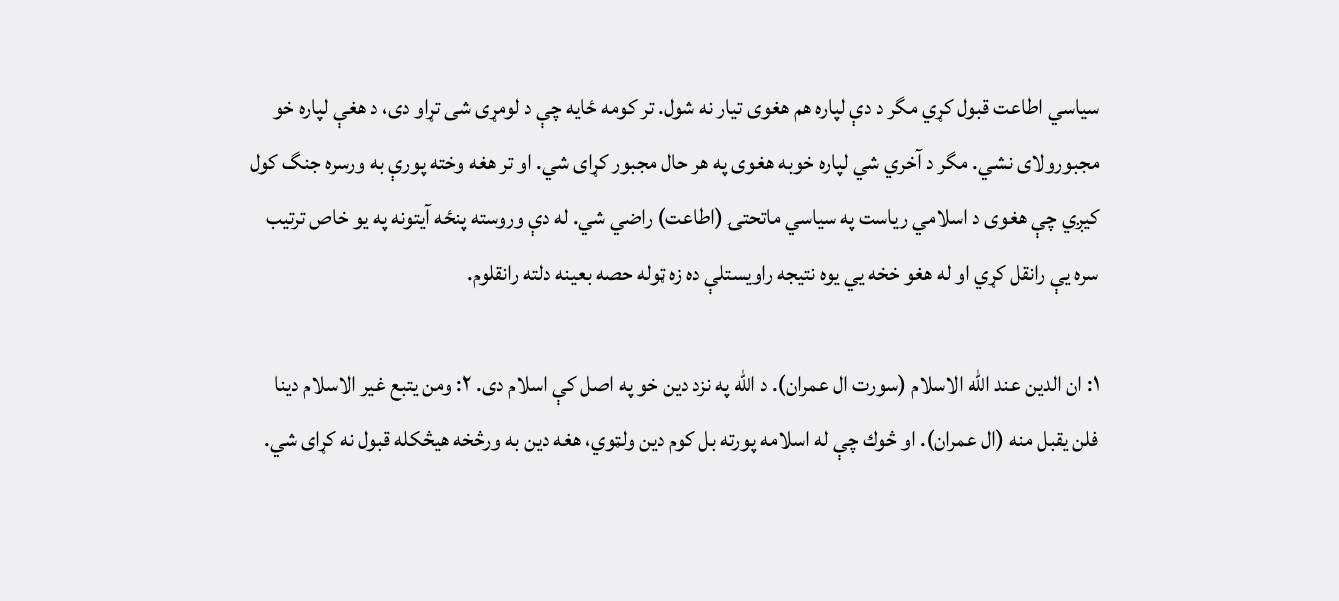سياسي اطاعت قبول کړي مگر د دې لپاره هم هغوى تيار نه شول. تر کومه ځايه چې د لومړى شى تړاو دى، د هغې لپاره خو مجبورولاى نشي. مگر د آخري شي لپاره خوبه هغوى په هر حال مجبور کړاى شي. او تر هغه وخته پورې به ورسره جنگ کول کيږي چې هغوى د اسلامي رياست په سياسي ماتحتۍ (اطاعت) راضي شي. له دې وروسته پنځه آيتونه په يو خاص ترتيب سره يې رانقل کړي او له هغو خخه يي يوه نتيجه راويستلې ده زه ټوله حصه بعينه دلته رانقلوم.

١: ان الدين عند الله الاسلام (سورت ال عمران). د الله په نزد دين خو په اصل کې اسلام دى. ٢: ومن يتبع غير الاسلام دينا فلن يقبل منه (ال عمران). او څوك چې له اسلامه پورته بل کوم دين ولټوي، هغه دين به ورڅخه هيڅکله قبول نه کړاى شي.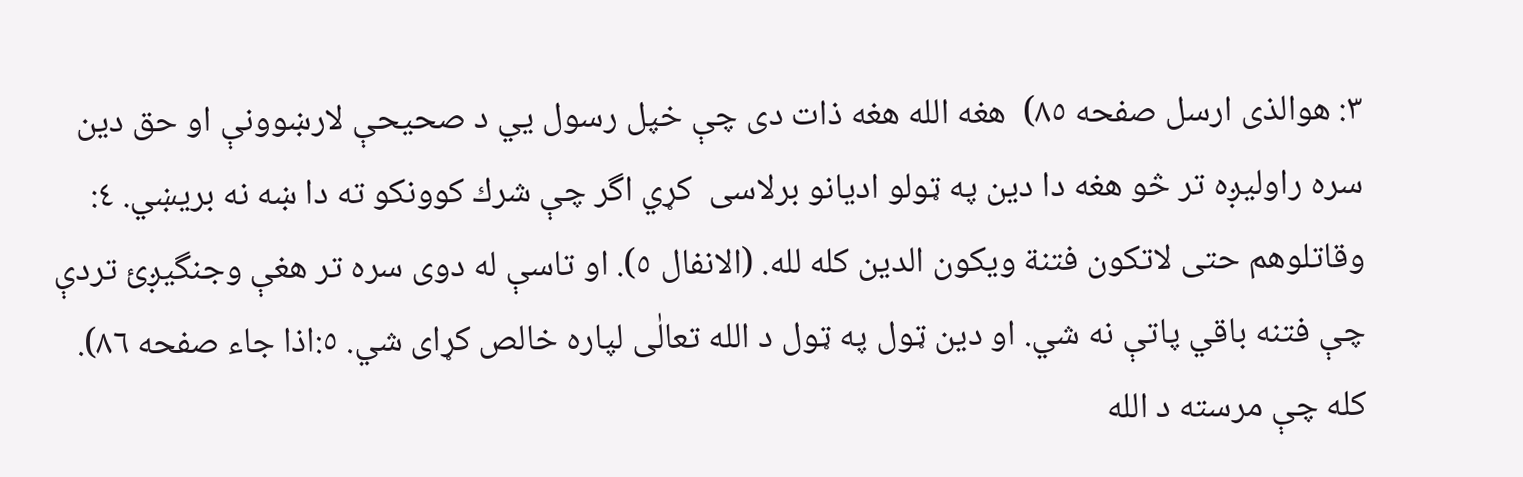٣: هوالذى ارسل صفحه ٨٥)  هغه الله هغه ذات دى چې خپل رسول يي د صحيحې لارښوونې او حق دين سره راوليږه تر څو هغه دا دين په ټولو اديانو برلاسى  کړي اگر چې شرك کوونکو ته دا ښه نه بريښي. ٤: وقاتلوهم حتى لاتکون فتنة ويکون الدين کله لله. (الانفال ٥). او تاسې له دوى سره تر هغې وجنگيږئ تردې چې فتنه باقي پاتې نه شي. او دين ټول په ټول د الله تعالٰى لپاره خالص کړاى شي. ٥:اذا جاء صفحه ٨٦). کله چې مرسته د الله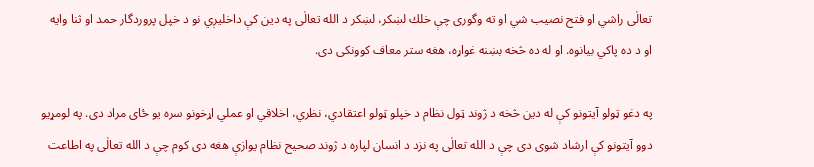تعالٰى راشي او فتح نصيب شي او ته وگورى چې خلك لښکر، لښکر د الله تعالٰى په دين کې داخليږي نو د خپل پروردگار حمد او ثنا وايه او د ده پاکي بيانوه. او له ده څخه بښنه غواړه، هغه ستر معاف کوونکى دى.

په دغو ټولو آيتونو کې له دين څخه د ژوند ټول نظام د خپلو ټولو اعتقادي، نظري، اخلاقي او عملي اړخونو سره يو ځاى مراد دى. په لومړيو دوو آيتونو کې ارشاد شوى دى چې د الله تعالٰى په نزد د انسان لپاره د ژوند صحيح نظام يوازې هغه دى کوم چې د الله تعالٰى په اطاعت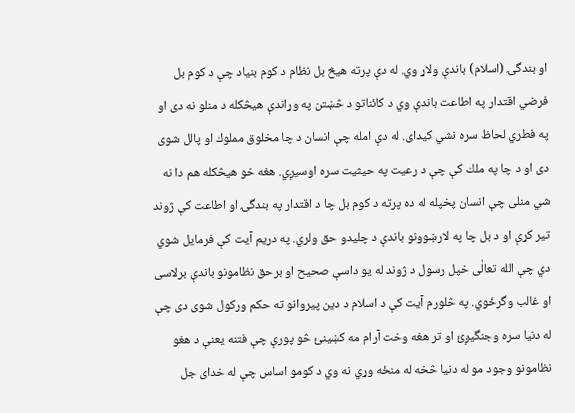او بندگۍ (اسلام) باندې ولاړ وي. له دې پرته هيڅ بل نظام د کوم بنياد چې د کوم بل فرضي اقتدار په اطاعت باندې وي د کائناتو د څښتن په وړاندې هيڅکله د منلو نه دى او په فطري لحاظ سره نشي کيداى. له دې امله چې انسان د چا مخلوق مملوك او پالل شوى دى او د چا په ملك کې چې د رعيت په حيثيت سره اوسيږي. هغه خو هيڅکله هم دا نه شي منلى چې انسان پخپله له ده پرته د کوم بل چا د اقتدار په بندگۍ او اطاعت کې ژوند تير کړې او د بل چا په لارښوونو باندې د چليدو حق ولري. په دريم آيت کې فرمايل شوي دي چې الله تعالٰى خپل رسول د ژوند له يو داسې صحيح او برحق نظامونو باندې برلاسى او غالب وگرځوي. په څلورم آيت کې د اسلام د دين پيروانو ته حکم ورکول شوى دى چې له دنيا سره وجنگيږئ او تر هغه وخت آرام مه کښينئ څو پورې چې فتنه يعنې د هغو نظامونو وجود مو له دنيا څخه له منځه وړي نه وي د کومو اساس چې له خداى جل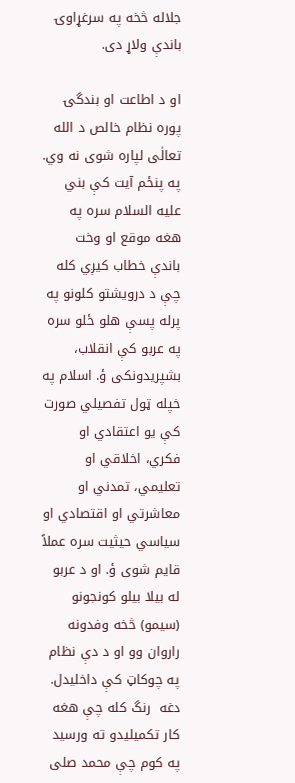جلاله څخه په سرغړاوۍ باندې ولاړ دى.

او د اطاعت او بندگۍ پوره نظام خالص د الله تعالٰى لپاره شوى نه وي. په پنځم آيت کې بني عليه السلام سره په هغه موقع او وخت باندې خطاب کيږي کله چې د درويشتو کلونو په پرله پسې هلو ځلو سره په عربو کې انقلاب، بشپريدونکى ؤ. اسلام په خپله ټول تفصيلي صورت کې يو اعتقادي او فکري، اخلاقي او تعليمي، تمدني او معاشرتي او اقتصادي او سياسي حيثيت سره عملاً قايم شوى ؤ. او د عربو له بيلا بيلو کونجونو (سيمو) څخه وفدونه راروان وو او د دې نظام په چوکاټ کې داخليدل. دغه  رنگ کله چې هغه کار تکميليدو ته ورسيد په کوم چې محمد صلى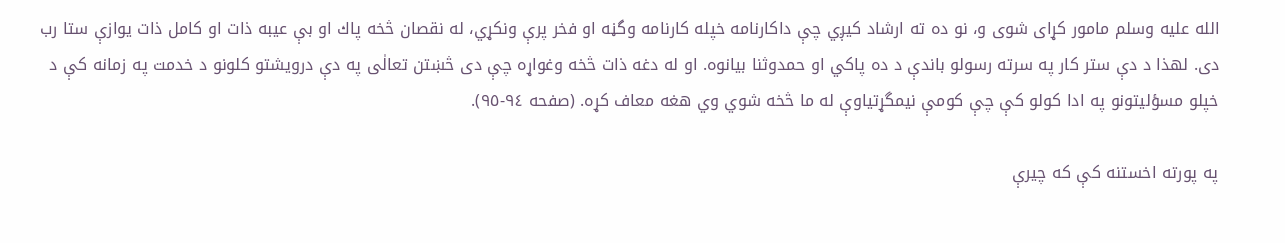الله عليه وسلم مامور کړاى شوى و، نو ده ته ارشاد کيږي چې داکارنامه خپله کارنامه وگڼه او فخر پرې ونکړي، له نقصان څخه پاك او بې عيبه ذات او کامل ذات يوازې ستا رب دى. لهذا د دې ستر کار په سرته رسولو باندې د ده پاکي او حمدوثنا بيانوه. او له دغه ذات څخه وغواړه چې دى څښتن تعالٰى په دې درويشتو کلونو د خدمت په زمانه کې د خپلو مسؤليتونو په ادا کولو کې چې کومې نيمگړتياوې له ما څخه شوي وي هغه معاف کړه. (صفحه ٩٤-٩٥).

په پورته اخستنه کې که چيرې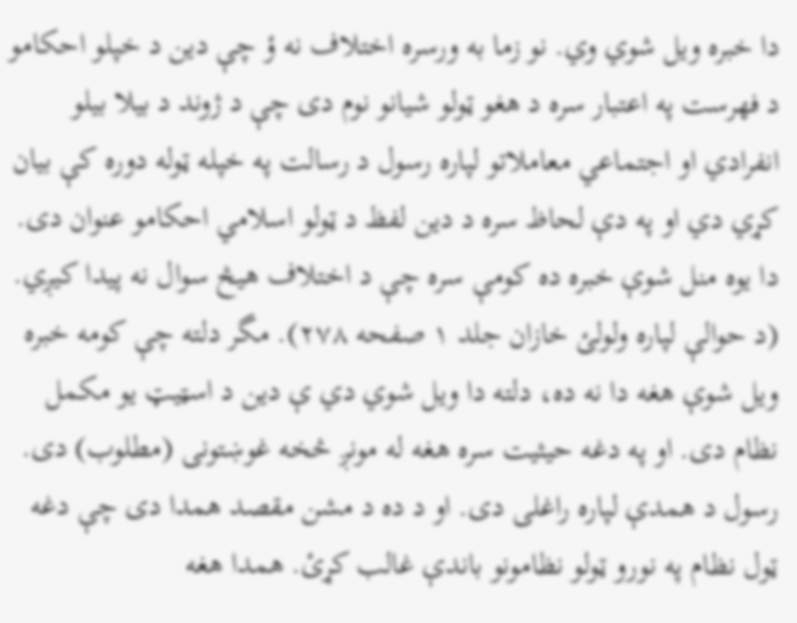دا خبره ويل شوي وي. نو زما به ورسره اختلاف نه ؤ چې دين د خپلو احکامو د فهرست په اعتبار سره د هغو ټولو شيانو نوم دى چې د ژوند د بيلا بيلو انفرادي او اجتماعي معاملاتو لپاره رسول د رسالت په خپله ټوله دوره کې بيان کړي دي او په دې لحاظ سره د دين لفظ د ټولو اسلامي احکامو عنوان دى. دا يوه منل شوې خبره ده کومې سره چې د اختلاف هيڅ سوال نه پيدا کيږي. (د حوالې لپاره ولولئ خازان جلد ١ صفحه ٢٧٨). مگر دلته چې کومه خبره ويل شوې هغه دا نه ده، دلته دا ويل شوي دي ې دين د اسټيټ يو مکمل نظام دى. او په دغه حيثيت سره هغه له مونږ څخه غوښتونى (مطلوب) دى. رسول د همدې لپاره راغلى دى. او د ده د مشن مقصد همدا دى چې دغه ټول نظام په نورو ټولو نظامونو باندې غالب کړئ. همدا هغه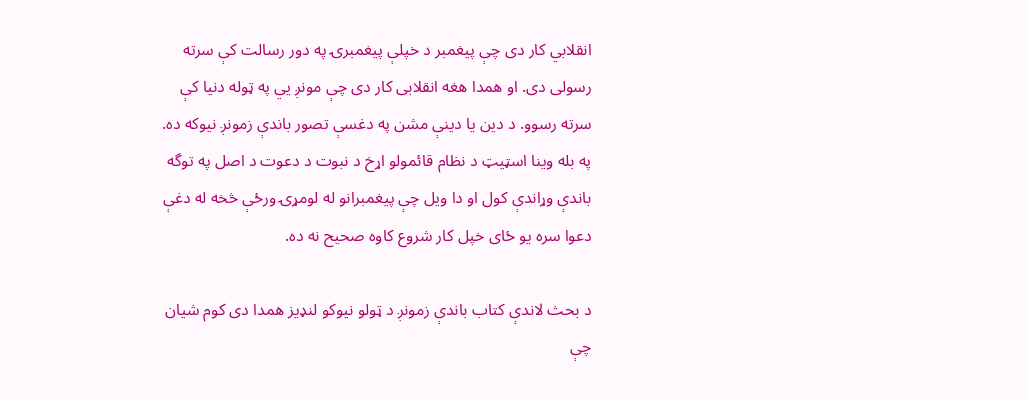انقلابي کار دى چې پيغمبر د خپلې پيغمبرۍ په دور رسالت کې سرته رسولى دى. او همدا هغه انقلابى کار دى چې مونږ يي په ټوله دنيا کې سرته رسوو. د دين يا دينې مشن په دغسې تصور باندې زمونږ نيوکه ده. په بله وينا اسټيټ د نظام قائمولو اړخ د نبوت د دعوت د اصل په توگه باندې وړاندې کول او دا ويل چې پيغمبرانو له لومړۍ ورځې څخه له دغې دعوا سره يو ځاى خپل کار شروع کاوه صحيح نه ده.

د بحث لاندې کتاب باندې زمونږ د ټولو نيوکو لنډيز همدا دى کوم شيان چې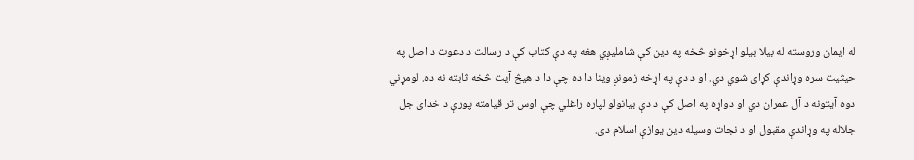له ايمان وروسته له بيلا بيلو اړخونو څخه په دين کې شامليږي هغه په دې کتاب کې د رسالت د دعوت د اصل په حيثيت سره وړاندې کړاى شوي دي. او د دې په اړخه زمونږ وينا دا ده چې دا د هيڅ آيت څخه ثابته نه ده. لومړني دوه آيتونه د آل عمران دي او دواړه په اصل کې د دې بيانولو لپاره راغلي چې اوس تر قيامته پورې د خداى جل جلاله په وړاندې مقبول او د نجات وسيله دين يوازې اسلام دى.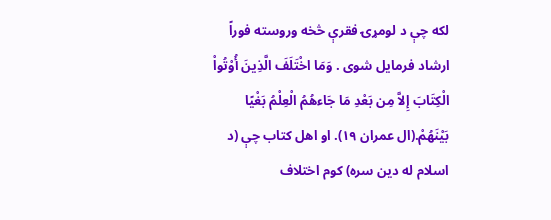لکه چې د لومړۍ فقرې څخه وروسته فوراً ارشاد فرمايل شوى . وَمَا اخْتَلَفَ الَّذِينَ أُوْتُواْ الْكِتَابَ إِلاَّ مِن بَعْدِ مَا جَاءهُمُ الْعِلْمُ بَغْيًا بَيْنَهُمْ.(ال عمران ١٩). او اهل کتاب چې (د اسلام له دين سره) کوم اختلاف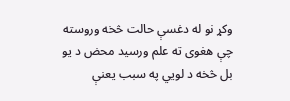وکړ نو له دغسې حالت څخه وروسته چې هغوى ته علم ورسيد محض د يو بل څخه د لويي په سبب يعنې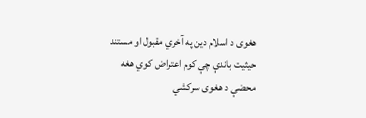هغوى د اسلام دين په آخري مقبول او مستند حيثيت باندې چې کوم اعتراض کوي هغه محضې د هغوى سرکشي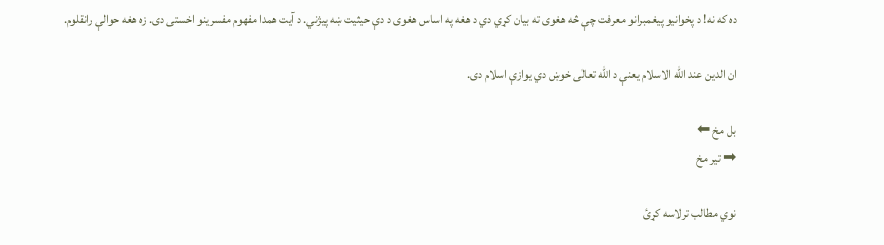ده که نه! د پخوانيو پيغمبرانو معرفت چې څه هغوى ته بيان کړي دي د هغه په اساس هغوى د دې حيثيت ښه پيژني. د آيت همدا مفهوم مفسرينو اخستى دى. زه هغه حوالې رانقلوم.

ان الدين عند الله الاسلام يعنې د الله تعالٰى خوښ دي يوازې اسلام دى.

بل مخ ⬅
➡ تیر مخ

نوي مطالب ترلاسه کړئ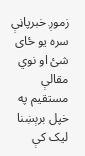زموږ خبرپاڼې سره یو ځای شئ او نوي مقالې مستقیم په خپل برېښنا لیک کې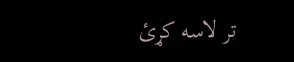تر لاسه کړئ